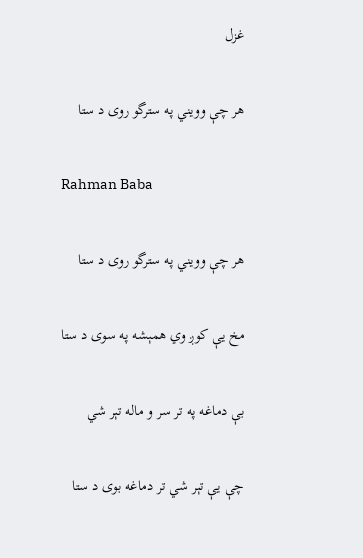غزل

هر چې وويني په سترگو روی د ستا

Rahman Baba

هر چې وويني په سترگو روی د ستا

مخ يې کوږ وي همېشه په سوی د ستا

بې دماغه په تر سر و ماله تېر شي

چې يې تېر شي تر دماغه بوی د ستا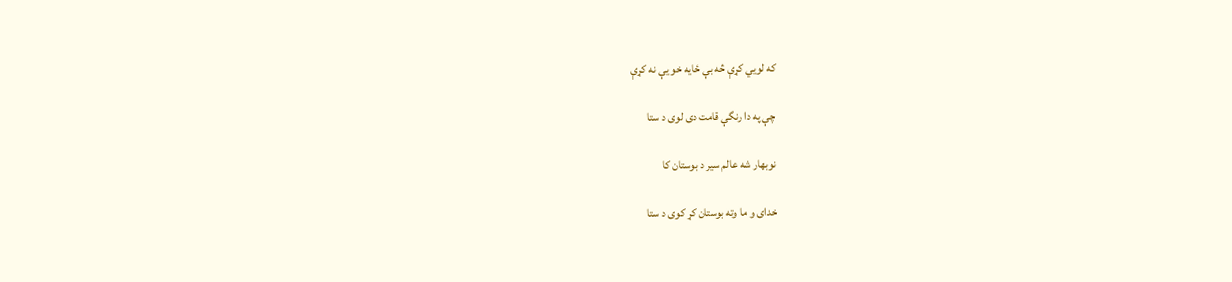که لويي کړې څه بې ځايه خو يې نه کړې

چې په دا رنگې قامت دی لوی د ستا

نوبهار شه عالم سير د بوستان کا

خدای و ما وته بوستان کړ کوی د ستا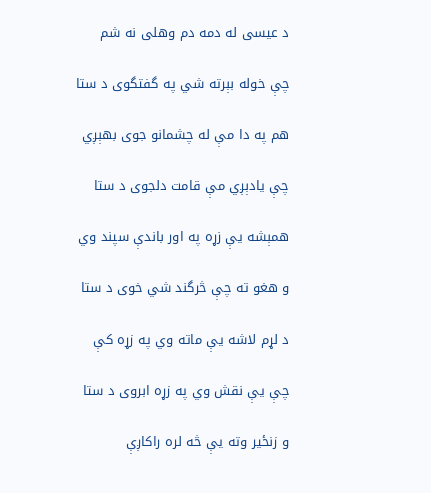د عيسی له دمه دم وهلی نه شم

چې خوله بېرته شي په گفتگوی د ستا

هم په دا مې له چشمانو جوی بهېږي

چې يادېږي مې قامت دلجوی د ستا

همېشه يې زړه په اور باندې سپند وي

و هغو ته چې څرگند شي خوی د ستا

د لړم لاشه يې ماته وي په زړه کې

چې يې نقش وي په زړه ابروی د ستا

و زنځير وته يې څه لره راکاږې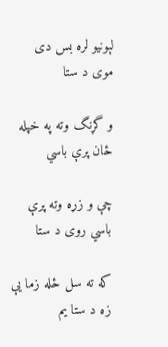لېونيو لره بس دی موی د ستا

و گړنگ وته په خپله ځان پرې باسي

چې و زړه وته پرې باسي روی د ستا

که ته سل ځله زما يې زه د ستا يم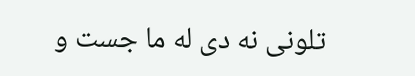تلونی نه دی له ما جست و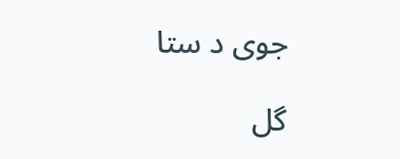جوی د ستا

گل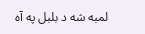لمبه شه د بلبل په آه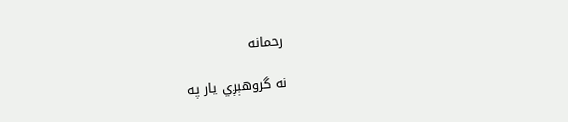رحمانه

نه گروهېږي يار په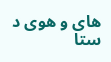های و هوی د ستا